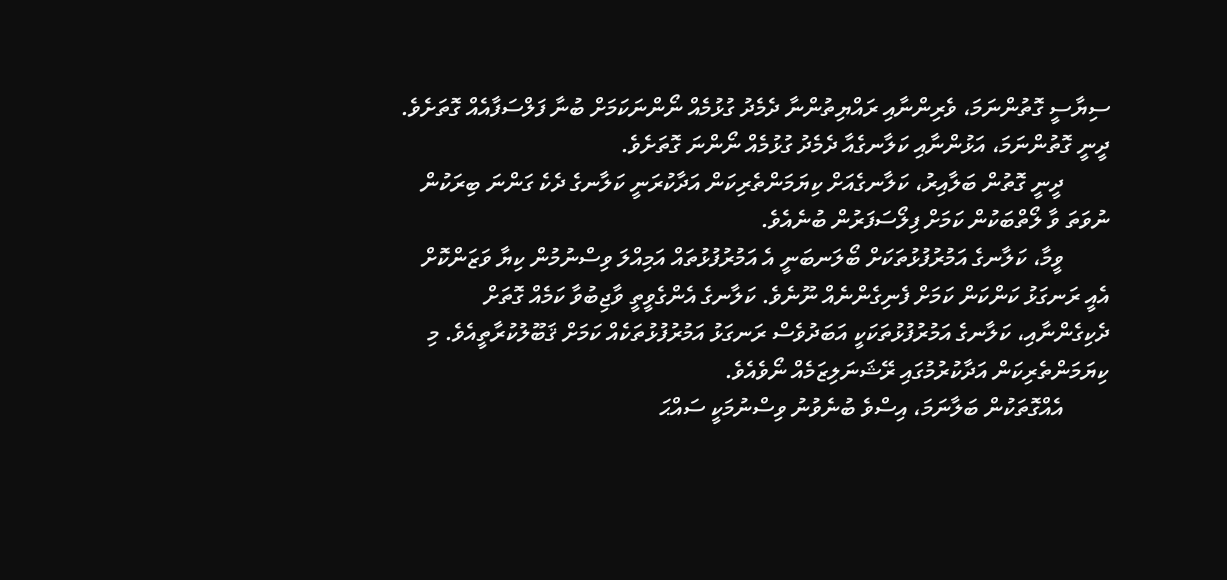ސިޔާސީ ގޮތުންނަމަ، ވެރިންނާއި ރައްޔިތުންނާ ދެމެދު ގުޅުމެއް ނޯންނަކަމަށް ބުނާ ފަލްސަފާއެއް ގޮތަށެވެ. ދީނީ ގޮތުންނަމަ، އަޅުންނާއި ކަލާނގެއާ ދެމެދު ގުޅުމެއް ނޯންނަ ގޮތަށެވެ.
        ދީނީ ގޮތުން ބަލާއިރު، ކަލާނގެއަށް ކިޔަމަންތެރިކަން އަދާކުރަނީ ކަލާނގެ ދެކެ ގަންނަ ބިރަކުން ނުވަތަ ވާ ލޯތްބަކުން ކަމަށް ފިލޯސަފަރުން ބުނެއެވެ.
        ވީމާ، ކަލާނގެ އަމުރުފުޅުތަކަށް ބޯލަނބަނީ އެ އަމުރުފުޅުތައް އަމިއްލަ ވިސްނުމުން ކިޔާ ވަޒަންކޮށް އެއީ ރަނގަޅު ކަންކަން ކަމަށް ފެނިގެންނެއް ނޫނެވެ. ކަލާނގެ އެންގެވީތީ ވާޖިބުވާ ކަމެއް ގޮތަށް ދެކިގެންނާއި، ކަލާނގެ އަމުރުފުޅުތަކަކީ އަބަދުވެސް ރަނގަޅު އަމުރުފުޅުތަކެއް ކަމަށް ޤަބޫލުކުރާތީއެވެ. މި ކިޔަމަންތެރިކަން އަދާކުރުމުގައި ރޭޝަނަލިޒަމެއް ނޯވެއެވެ.
        އެއްގޮތަކުން ބަލާނަމަ، އިސްވެ ބުނެވުނު ވިސްނުމަކީ ސައްޙަ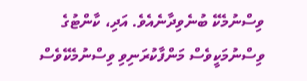ވިސްނުމެކޭ ބުނެވިދާނެއެވެ. އަދި، ކާންޓުގެ ވިސްނުމަކީވެސް މަންފާކުރަނިވި ވިސްނުމެކޭވެސް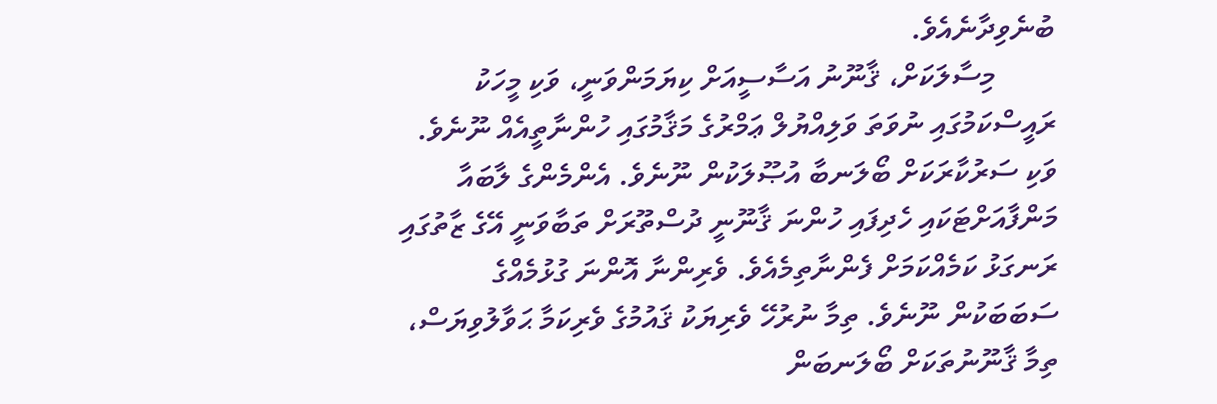ބުނެވިދާނެއެވެ.
        މިސާލަކަށް، ޤާނޫނު އަސާސީއަށް ކިޔަމަންވަނީ، ވަކި މީހަކު ރައީސްކަމުގައި ނުވަތަ ވަލިއްޔުލް ޢަމްރުގެ މަޤާމުގައި ހުންނާތީއެއް ނޫނެވެ. ވަކި ސަރުކާރަކަށް ބޯލަނބާ އުޞޫލަކުން ނޫނެވެ. އެންމެންގެ ލާބައާ މަންފާއަށްޓަކައި ހެދިފައި ހުންނަ ޤާނޫނީ ދުސްތޫރަށް ތަބާވަނީ އޭގެ ޒާތުގައި ރަނގަޅު ކަމެއްކަމަށް ފެންނާތިމެއެވެ. ވެރިންނާ އޮންނަ ގުޅުމެއްގެ ސަބަބަކުން ނޫނެވެ. ތިމާ ނުރުހޭ ވެރިޔަކު ޤައުމުގެ ވެރިކަމާ ޙަވާލުވިޔަސް، ތިމާ ޤާނޫނުތަކަށް ބޯލަނބަން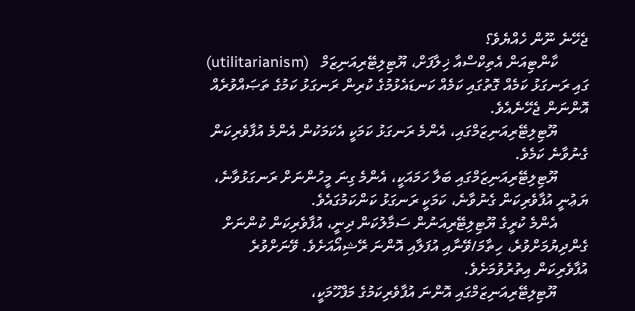ޖެހޭނެ ނޫން ހެއްޔެވެ؟
        ކާންޓިއަން އެތިކްސްއާ ޚިލާފަށް، ޔޫޓިލިޓޭރިއަނިޒަމް   (utilitarianism) ގައި ރަނގަޅު ކަމެއް ގޮތުގައި ކަމެއް ކަނޑައެޅުމުގެ ކުރިން ރަނގަޅު ކަމުގެ ތަޞައްވުރެއް އޮންނަން ޖެހޭނެއެވެ.
        ޔޫޓިލިޓޭރިއަނިޒަމްގައި، އެންމެ ރަނގަޅު ކަމަކީ އެކަމަކުން އެންމެ އުފާވެރިކަން ގެނުވާނެ ކަމެވެ.
        ޔޫޓިލިޓޭރިއަނިޒަމްގައި ބަލާ ހަމައަކީ، އެންމެ ގިނަ މީހުންނަށް ރަނގަޅުވާނެ، ޔަޢުނީ އުފާވެރިކަން ގެނުވާނެ، ކަމަކީ ރަނގަޅު ކަންކަމުގައެވެ.
        އެންމެ ކުރީގެ ޔޫޓިލިޓޭރިއަނުން ސަމާލުކަން ދިނީ، އުފާވެރިކަން ކުންނަށް ގެންދިޔުމަށްވުރެ، ހިތާމަ/ވޭނާއި އުފަލާއި އޮންނަ ރޭޝިއޯއަށެވެ. ވޭނަށްވުރެ އުފާވެރިކަން އިތުރުވުމަށެވެ.
        ޔޫޓިލިޓޭރިއަނިޒަމްގައި އޮންނަ އުފާވެރިކަމުގެ މަފްހޫމަކީ،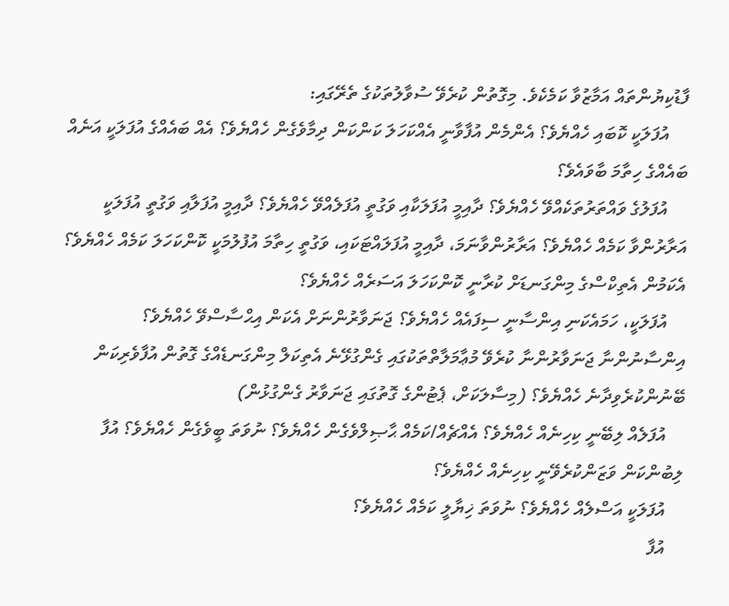ފާޑުކިޔުންތައް އަމާޒުވާ ކަމެކެވެ. މިގޮތުން ކުރެވޭ ސުވާލުތަކުގެ ތެރޭގައި:
    އުފަލަކީ ކޮބައި ހެއްޔެވެ؟ އެންމެން އުފާވާނީ އެއްކަހަލަ ކަންކަން ދިމާވެގެން ހެއްޔެވެ؟ އެއް ބައެއްގެ އުފަލަކީ އަނެއް ބައެއްގެ ހިތާމަ ބާވައެވެ؟
    އުފަލުގެ ވައްތަރުތަކެއްވޭ ހެއްޔެވެ؟ ދާއިމީ އުފަލަކާއި ވަގުތީ އުފަލެއްވޭ ހެއްޔެވެ؟ ދާއިމީ އުފަލާއި ވަގުތީ އުފަލަކީ އަރާރުންވާ ކަމެއް ހެއްޔެވެ؟ އަރާރުންވާނަމަ، ދާއިމީ އުފަލައްޓަކައި، ވަގުތީ ހިތާމަ އުފުލުމަކީ ކޮންކަހަލަ ކަމެއް ހެއްޔެވެ؟ އެކަމުން އެތިކްސްގެ މިންގަނޑަށް ކުރާނީ ކޮންކަހަލަ އަސަރެއް ހެއްޔެވެ؟
    އުފަލަކީ، ހަމައެކަނި އިންސާނީ ސިފައެއް ހެއްޔެވެ؟ ޖަނަވާރުންނަށް އެކަން އިޙްސާސްވޭ ހެއްޔެވެ؟ އިންސާނުންނާ ޖަނަވާރުންނާ ކުރެވޭ މުޢާމަލާތްތަކުގައި ގެންގުޅޭނެ އެތިކަލް މިންގަނޑެއްގެ ގޮތުން އުފާވެރިކަން ބޭނުންކުރެވިދާނެ ހެއްޔެވެ؟ (މިސާލަކަށް، ޕެޓުންގެ ގޮތުގައި ޖަނަވާރު ގެންގުޅުން)
    އުފަލެއް ލިބޭނީ ކިހިނެއް ހެއްޔެވެ؟ އެއްޗެއް/ކަމެއް ޙާޞިލްވެގެން ހެއްޔެވެ؟ ނުވަތަ ބީވެގެން ހެއްޔެވެ؟ އުފާ ލިބުންކަން ވަޒަންކުރެވޭނީ ކިހިނެއް ހެއްޔެވެ؟
    އުފަލަކީ އަސްލެއް ހެއްޔެވެ؟ ނުވަތަ ޚިޔާލީ ކަމެއް ހެއްޔެވެ؟
    އުފާ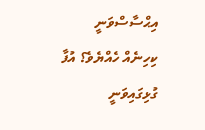އިޙްސާސްވަނީ ކިހިނެއް ހެއްޔެވެ؟ އުފާ ގުޅިގައިވަނީ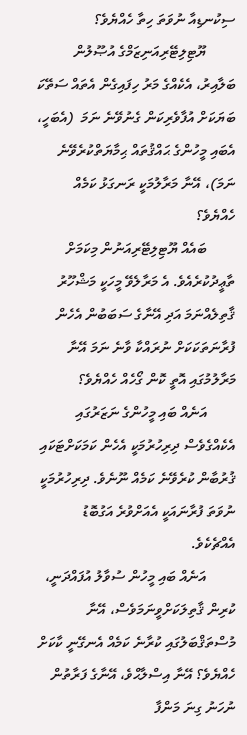ސިކުނޑިއާ ނުވަތަ ހިތާ ހެއްޔެވެ؟
        ޔޫޓިލިޓޭރިއަނިޒަމްގެ އުޞޫލުން ބަލާއިރު، އެކެއްގެ މަރު ހިފައިގެން އެތައް ސަތޭކަ ބަޔަކަށް އުފާވެރިކަން ގެނުވޭނެ ނަމަ  (އެބަހީ، އެބައި މީހުންގެ ޙައްޤުތައް ޙިމާޔަތްކުރެވޭނެ ނަމަ)، އޭނާ މަރާލުމަކީ ރަނގަޅު ކަމެއް ހެއްޔެވެ؟
        ބައެއް ޔޫޓިލިޓޭރިއަނުން މިކަމަށް ތާޢީދުކުރެއެވެ. އެ މަރާލެވޭ މީހަކީ މަޝްހޫރު ޤާތިލެއްނަމަ އަދި އޭނާގެ ސަބަބުން އެހެން ފުރާނަތަކަކަށް ނުރައްކާ ވާނެ ނަމަ އޭނާ މަރާލުމުގައި އޮތީ ކޮން ގޯހެއް ހެއްޔެވެ؟
        އަނެއް ބައި މީހުންގެ ނަޒަރުގައި އެކެއްގެވެސް ދިރިހުރުމަކީ އެހެން ކަމަކަށްޓަކައި ޤުރުބާން ކުރެވޭނެ ކަމެއް ނޫނެވެ. ދިރިހުރުމަކީ ނުވަތަ ފުރާނައަކީ އެއަށްވުރެ އަގުބޮޑު އެއްޗެކެވެ.
        އަނެއް ބައި މީހުން ސުވާލު އުފައްދަނީ، ކުރިން ޤާތިލަކަށްވީނަމަވެސް، އޭނާ މުސްތަޤްބަލުގައި ކުރާނެ ކަމެއް އެނގޭނީ ކާކަށް ހެއްޔެވެ؟ އޭނާ އިސްލާޙްވެ، އޭނާގެ ފަރާތުން ނުހަނު ގިނަ މަންފާ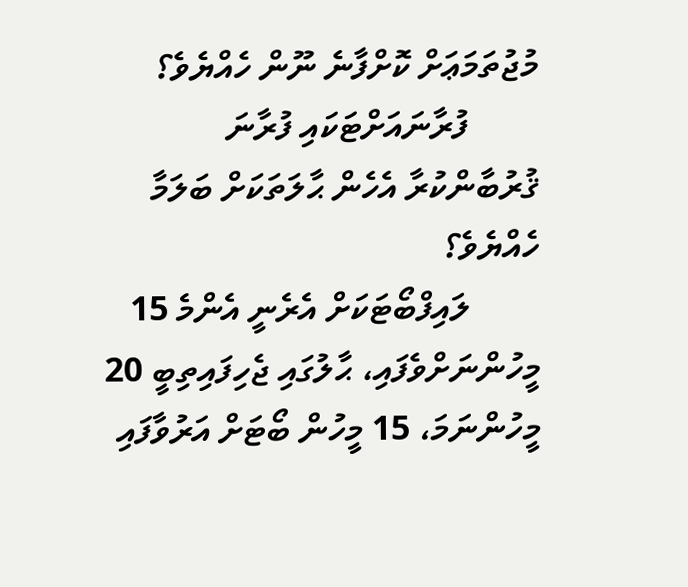މުޖުތަމަޢަށް ކޮށްފާނެ ނޫން ހެއްޔެވެ؟
        ފުރާނައަށްޓަކައި ފުރާނަ ޤުރުބާންކުރާ އެހެން ޙާލަތަކަށް ބަލަމާ ހެއްޔެވެ؟
        ލައިފްބޯޓަކަށް އެރެނީ އެންމެ 15 މީހުންނަށްވެފައި، ޙާލުގައި ޖެހިފައިތިބީ 20 މީހުންނަމަ، 15 މީހުން ބޯޓަށް އަރުވާފައި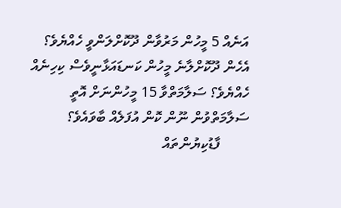އަނެއް 5 މީހުން މަރުވާން ދޫކޮށްލަންވީ ހެއްޔެވެ؟ އެހެން ދޫކޮށްލާނެ މީހުން ކަނޑައަޅާނީވެސް ކިހިނެއް ހެއްޔެވެ؟ ސަލާމަތްވާ 15 މީހުންނަށް އޮތީ ސަލާމަތްވުން ނޫން ކޮން އުފަލެއް ބާވައެވެ؟
        ފާޑުކިޔުންތައް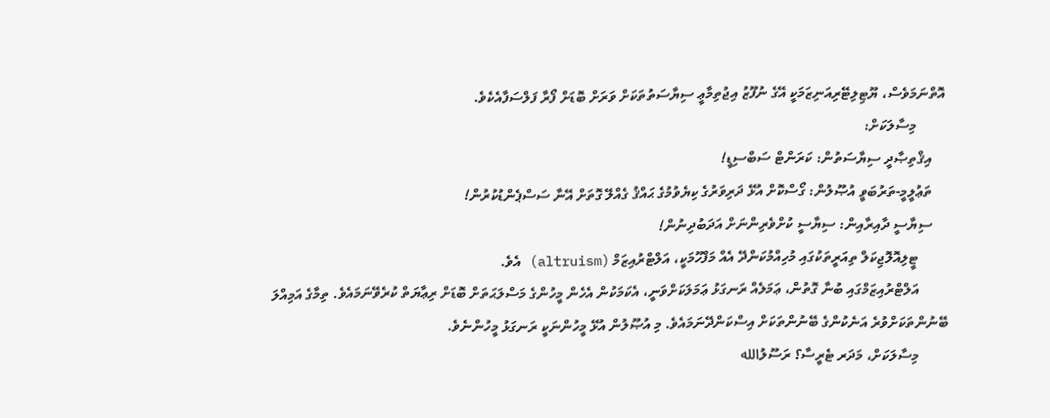އޮތްނަމަވެސް، ޔޫޓިލިޓޭރިއަނިޒަމަކީ އޭގެ ނުފޫޒު އިޖުތިމާޢީ ސިޔާސަތުތަކަށް ވަރަށް ބޮޑަށް ފޯރާ ފަލްސަފާއެކެވެ.
        މިސާލަކަށް:
    އިޤްތިޞާދީ ސިޔާސަތުން: ކަރަންޓް ސަބްސިޑީ!
    ތަޢުލީމީ-ތަރުބަވީ އުޞޫލުން: ގޯސްކޮށް އުޅޭ ދަރިވަރުގެ ކިޔެވުމުގެ ޙައްޤު ގެއްލޭ ގޮތަށް އޭނާ ސަސްޕެންޑުކުރުން!
    ސިޔާސީ ދާއިރާއިން: ސިޔާސީ ކުށްވެރިންނަށް އަދަބުދިނުން!
        ޓީލިއޮލޮޖިކަލް ތިއަރީތަކުގައި މުހިއްމުކަންދޭ އެއް މަފްހޫމަކީ، އަލްޓްރުއިޒަމް (altruism) އެވެ.
        އަލްޓްރުއިޒަމްގައި ބުނާ ގޮތުން، ޢަމަލެއް ރަނގަޅު ޢަމަލަކަށްވަނީ، އެކަމަކުން އެހެން މީހުންގެ މަސްލަޙަތަށް ބޮޑަށް ރިޢާޔަތް ކުރެވޭނަމައެވެ. ތިމާގެ އަމިއްލަ ބޭނުންތަކަށްވުރެ އަނެކުންގެ ބޭނުންތަކަށް އިސްކަންދޭނަމައެވެ. މި އުޞޫލުން އުޅޭ މީހުންނަކީ ރަނގަޅު މީހުންނެވެ.
        މިސާލަކަށް، މަދަރ ޓެރީސާ؟ ރަސޫލުالله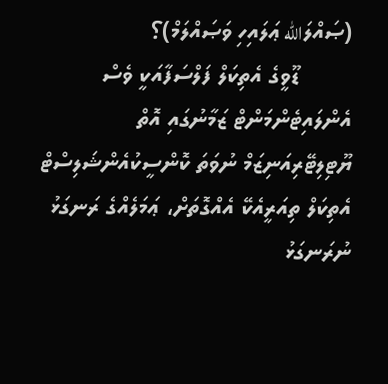(ޞައްލަالله ޢަލައިހި ވަޞައްލަމް)؟
        ޑޫވީގެ އެތިކަލް ފަލްސަފާއަކީ ވެސް އެންލައިޓެންމަންޓް ޒަމާނުގައި އޮތް ޔޫޓިލިޓޭރިއަނިޒަމް ނުވަތަ ކޮންސީކުއެންޝަލިސްޓް އެތިކަލް ތިއަރީއެކޭ އެއްގޮތަށް، ޢަމަލެއްގެ ރަނގަޅު ނުރަނގަޅު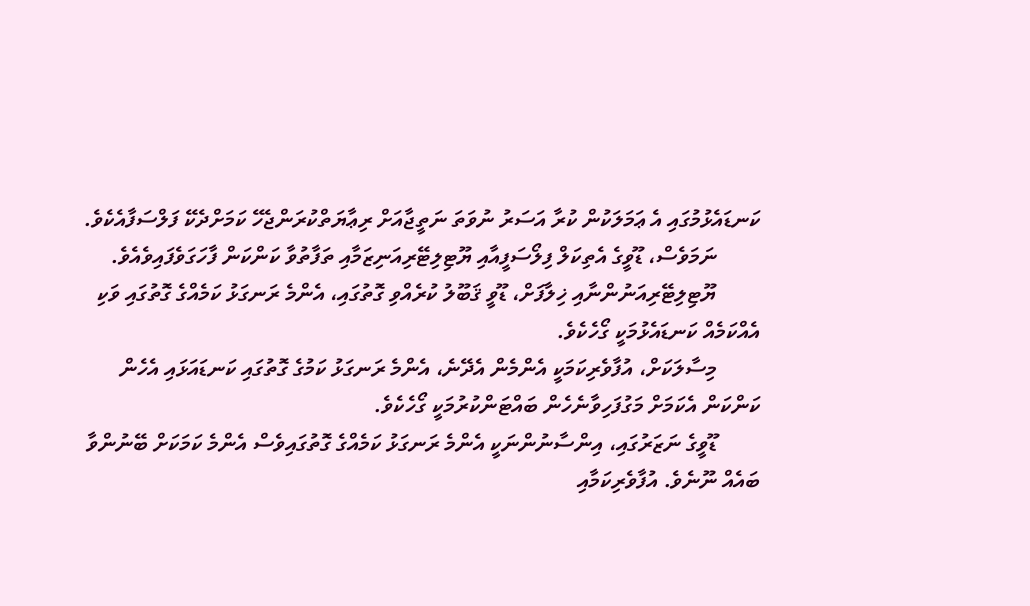ކަނޑައެޅުމުގައި އެ ޢަމަލަކުން ކުރާ އަސަރު ނުވަތަ ނަތީޖާއަށް ރިޢާޔަތްކުރަންޖެހޭ ކަމަށްދެކޭ ފަލްސަފާއެކެވެ.
        ނަމަވެސް، ޑޫވީގެ އެތިކަލް ފިލޯސަފީއާއި ޔޫޓިލިޓޭރިއަނިޒަމާއި ތަފާތުވާ ކަންކަން ފާހަގަވެފައިވެއެވެ.
        ޔޫޓިލިޓޭރިއަނުންނާއި ޚިލާފަށް، ޑޫވީ ޤަބޫލު ކުރެއްވި ގޮތުގައި، އެންމެ ރަނގަޅު ކަމެއްގެ ގޮތުގައި ވަކި އެއްކަމެއް ކަނޑައެޅުމަކީ ގޯހެކެވެ.
        މިސާލަކަށް، އުފާވެރިކަމަކީ އެންމެން އެދޭނެ، އެންމެ ރަނގަޅު ކަމުގެ ގޮތުގައި ކަނޑައަޅައި އެހެން ކަންކަން އެކަމަށް މަގުފަހިވާނެހެން ބައްޓަންކުރުމަކީ ގޯހެކެވެ.
        ޑޫވީގެ ނަޒަރުގައި، އިންސާނުންނަކީ އެންމެ ރަނގަޅު ކަމެއްގެ ގޮތުގައިވެސް އެންމެ ކަމަކަށް ބޭނުންވާ ބައެއް ނޫނެވެ. އުފާވެރިކަމާއި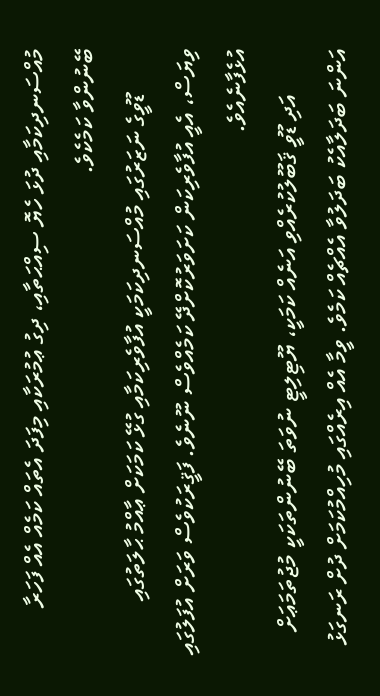މުއްސަނދިކަމާއި ދުޅަ ހެޔޮ ސިއްޙަތާއި، ދިގު ޢުމުރަކާއި މިފަދަ އެތައް ކަމެއް އެއް ފަހަރާ ބޭނުންވާ ކަމެކެވެ.
        ޑޫވީގެ ނަޒަރުގައި މުއްސަނދިކަމަކީ އުފާވެރިކަމާއި ގުޅޭ ކަމަކަށް ޢާއްމު ޙާލަތުގައި ވިޔަސް، އެއީ އުފާވެރިކަން ކަށަވަރުކޮށްދޭ ކަމެއްވެސް ނޫނެވެ. ފަޤީރަކުވެސް ވަރަށް އުފަލުގައި އުޅެފާނެއެވެ.
        އަދި ޑޫވީ ޤަބޫލުކުރެއްވި އަނެއް ކަމަކީ، ޔޫޓިލިޓީ ނުވަތަ ބޭނުންތަކަކީ މުޖުތަމަޢަށް އަންނަ ބަދަލާއެކު ބަދަލުވާ އެއްޗެއް ކަމެވެ. ވީމާ އެއް އިރެއްގައި މުހިއްމުކަމަށް ދުށް ރަނގަޅު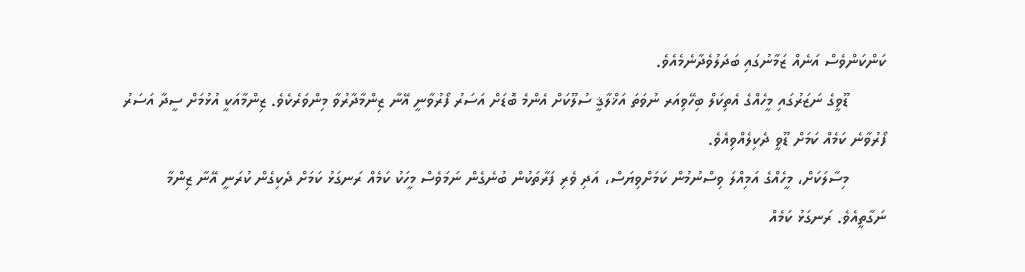ކަންކަންވެސް އަނެއް ޒަމާނުގައި ބަދަލުވެދާނެމެއެވެ.
        ޑޫވީގެ ނަޒަރުގައި މީހެއްގެ އެތިކަލް ބިހޭވިއަރ ނުވަތަ އަޚްލާޤީ ސުލޫކަށް އެންމެ ބޮޑަށް އަސަރު ފޯރުވާނީ އޭނާ ޒިންމާދާރުވާ މިންވަރެކެވެ. ޒިންމާއަކީ އުޅުމަށް ސީދާ އަސަރު ފޯރުވާނެ ކަމެއް ކަމަށް ޑޫވީ ދެކިލެއްވިއެވެ.
        މިސާލަކަށް، މީހެއްގެ އަމިއްލަ ވިސްނުމުން ކަމަށްވިޔަސް، އަދި ވެރި ފަރާތަކުން ބުނެގެން ނަމަވެސް މީހަކު ކަމެއް ރަނގަޅު ކަމަށް ދެކިގެން ކުރަނީ އޭނާ ޒިންމާ ނަގާތީއެވެ. ރަނގަޅު ކަމެއް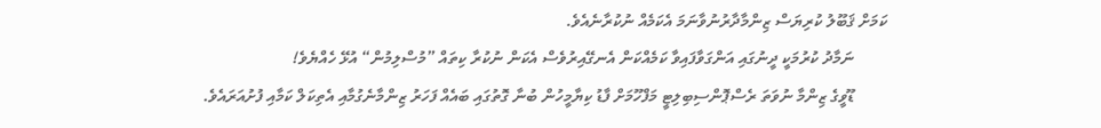ކަމަށް ޤަބޫލު ކުރިޔަސް ޒިންމާދާރުނުވާނަމަ އެކަމެއް ނުކުރާނެއެވެ.
        ނަމާދު ކުރުމަކީ ދީނުގައި އަންގަވާފައިވާ ކަމެއްކަން އެނގޭއިރުވެސް އެކަން ނުކުރާ ކިތައް ”މުސްލިމުން“ އުޅޭ ހެއްޔެވެ!
        ޑޫވީގެ ޒިންމާ ނުވަތަ ރެސްޕޮންސިބިލިޓީ މަފްހޫމަށް ފާޑު ކިޔާމީހުން ބުނާ ގޮތުގައި ބައެއް ފަހަރު ޒިންމާނެގުމާއި އެތިކަލް ކަމާއި ފުށުއަރައެވެ.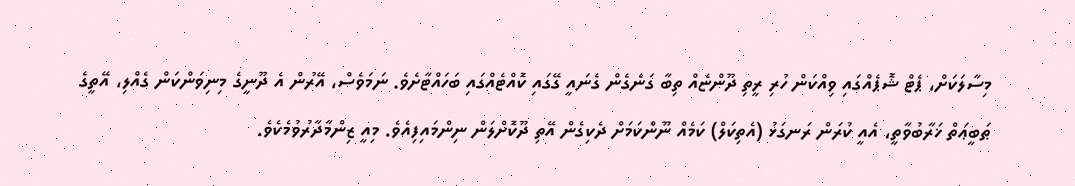މިސާލަކަށް، ޕެޓް ޝޮޕެއްގައި ވިއްކަން ހުރި ރީތި ދޫންޏެއް ތިބާ ގަނެގެން ގެނައީ ގޭގައި ކޮއްޓެއްގައި ބަހައްޓާށެވެ. ނަމަވެސް، އޭރުން އެ ދޫނީގެ މިނިވަންކަން ގެއްލި، އޭތީގެ ޠަބީޢަތް ޚަރާބުވާތީ، އެއީ ކުރަން ރަނގަޅު (އެތިކަލް) ކަމެއް ނޫންކަމަށް ދެކިގެން އޭތި ދޫކޮށްލަން ނިންމައިފިއެވެ. މިއީ ޒިންމާދާރުވުމެކެވެ.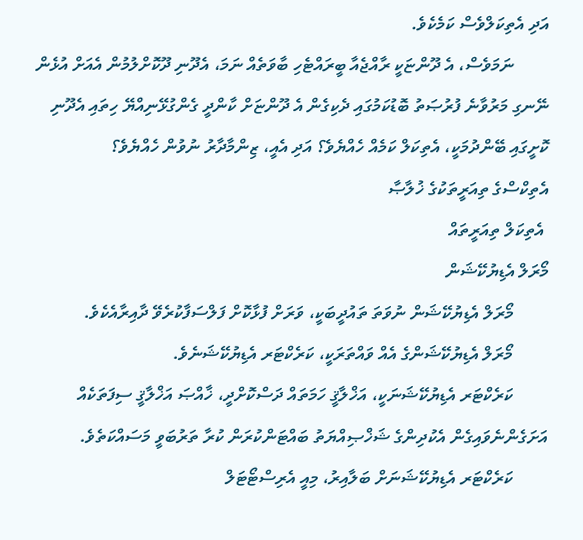އަދި އެތިކަލްވެސް ކަމެކެވެ.
        ނަމަވެސް، އެ ދޫންޏަކީ ރާއްޖެއާ ބީރައްޓެހި ބާވަތެއް ނަމަ، އެދޫނި ދޫކޮށްލުމުން އެއަށް އުޅެން ނޭނގި މަރުވާނެ ފުރުޞަތު ބޮޑުކަމުގައި ދެކިގެން އެ ދޫންޏަށް ކާންދީ ގެންގުޅޭނިއްޔޭ ހިތައި އެދޫނި ކޮށީގައި ބޭންދުމަކީ، އެތިކަލް ކަމެއް ހެއްޔެވެ؟ އަދި އެއީ، ޒިންމާދާރު ނުވުން ހެއްޔެވެ؟
އެތިކްސްގެ ތިއަރީތަކުގެ ޚުލާޞާ
 އެތިކަލް ތިއަރީތައް
މޯރަލް އެޑިޔުކޭޝަން
        މޯރަލް އެޑިޔުކޭޝަން ނުވަތަ ތައުދީބަކީ، ވަރަށް ފުޅާކޮށް ފަލްސަފާކުރެވޭ ދާއިރާއެކެވެ.
        މޯރަލް އެޑިޔުކޭޝަންގެ އެއް ވައްތަރަކީ، ކަރެކްޓަރ އެޑިޔުކޭޝަނެވެ.
        ކަރެކްޓަރ އެޑިޔުކޭޝަނަކީ، އަޚްލާޤީ ހަމަތައް ދަސްކޮށްދީ، ޚާއްޞަ އަޚްލާޤީ ސިފަތަކެއް އަށަގެންނެވައިގެން އެކުދިންގެ ޝަޚްޞިއްޔަތު ބައްޓަންކުރަން ކުރާ ތަރުބަވީ މަސައްކަތެވެ.
        ކަރެކްޓަރ އެޑިޔުކޭޝަނަށް ބަލާއިރު، މިއީ އެރިސްޓޯޓަލް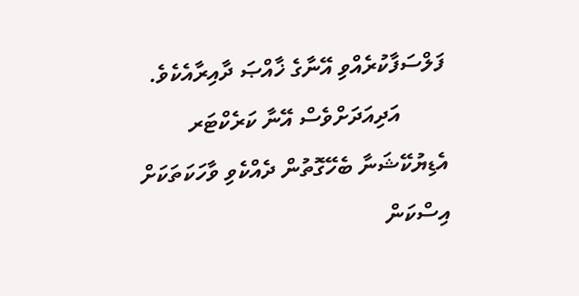ފަލްސަފާކުރެއްވި އޭނާގެ ޚާއްޞަ ދާއިރާއެކެވެ.
        އަދިއަދަށްވެސް އޭނާ ކަރެކްޓަރ އެޑިޔުކޭޝަނާ ބެހޭގޮތުން ދެއްކެވި ވާހަކަތަކަށް އިސްކަން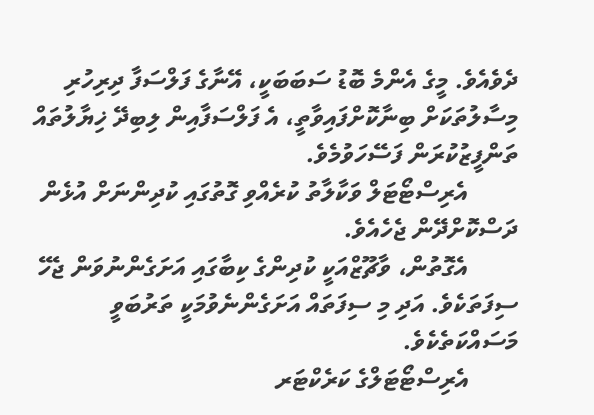ދެވެއެވެ. މީގެ އެންމެ ބޮޑު ސަބަބަކީ، އޭނާގެ ފަލްސަފާ ދިރިހުރި މިސާލުތަކަށް ބިނާކޮށްފައިވާތީ، އެ ފަލްސަފާއިން ލިބިދޭ ޚިޔާލުތައް ތަންފީޒުކުރަން ފަސޭހަވުމެވެ.
        އެރިސްޓޯޓަލް ވަކާލާތު ކުރެއްވި ގޮތުގައި ކުދިންނަށް އުޅެން ދަސްކޮށްދޭން ޖެހެއެވެ.
        އެގޮތުން، ވާޗޫޒްއަކީ ކުދިންގެ ކިބާގައި އަށަގެންނުވަން ޖެހޭ ސިފަތަކެވެ. އަދި މި ސިފަތައް އަށަގެންނެވުމަކީ ތަރުބަވީ މަސައްކަތެކެވެ.
        އެރިސްޓޯޓަލްގެ ކަރެކްޓަރ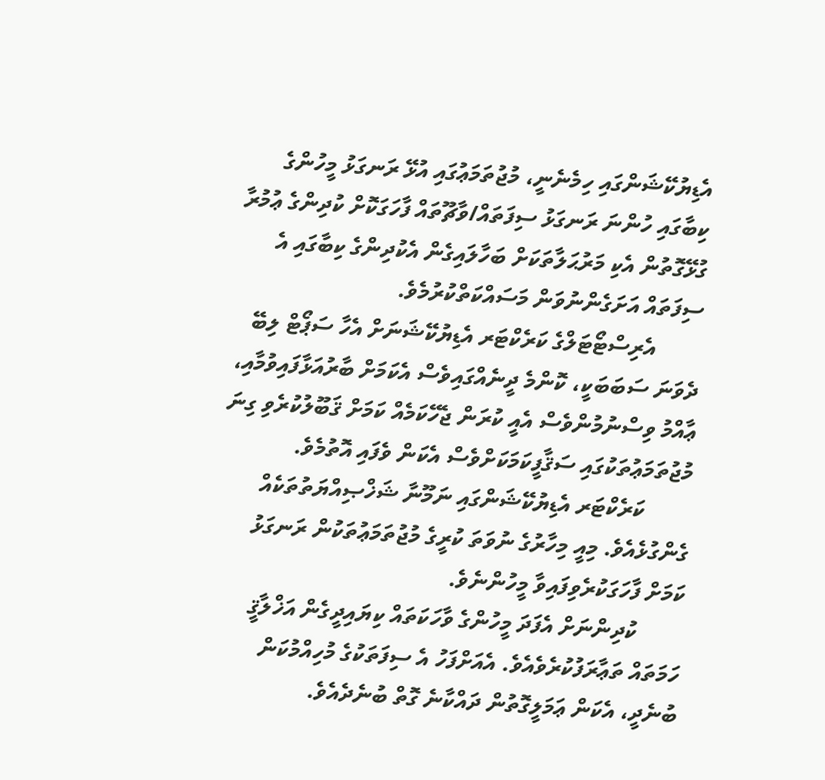އެޑިޔުކޭޝަންގައި ހިމެނެނީ، މުޖުތަމަޢުގައި އުޅޭ ރަނގަޅު މީހުންގެ ކިބާގައި ހުންނަ ރަނގަޅު ސިފަތައް/ވާޗޫތައް ފާހަގަކޮށް ކުދިންގެ ޢުމުރާ ގުޅޭގޮތުން އެކި މަރުޙަލާތަކަށް ބަހާލައިގެން އެކުދިންގެ ކިބާގައި އެ ސިފަތައް އަށަގެންނުވަން މަސައްކަތްކުރުމެވެ.
        އެރިސްޓޯޓަލްގެ ކަރެކްޓަރ އެޑިޔުކޭޝަނަށް އެހާ ސަޕޯޓް ލިބޭ ދެވަނަ ސަބަބަކީ، ކޮންމެ ދީނެއްގައިވެސް އެކަމަށް ބާރުއަޅާފައިވުމާއި، ޢާއްމު ވިސްނުމުންވެސް އެއީ ކުރަން ޖެހޭކަމެއް ކަމަށް ޤަބޫލުކުރެވި ގިނަ މުޖުތަމަޢުތަކުގައި ސަޤާފީކަމަކަށްވެސް އެކަން ވެފައި އޮތުމެވެ.
        ކަރެކްޓަރ އެޑިޔުކޭޝަންގައި ނަމޫނާ ޝަޚްޞިއްޔަތުތަކެއް ގެންގުޅެއެވެ. މިއީ މިހާރުގެ ނުވަތަ ކުރީގެ މުޖުތަމަޢުތަކުން ރަނގަޅު ކަމަށް ފާހަގަކުރެވިފައިވާ މީހުންނެވެ.
        ކުދިންނަށް އެފަދަ މީހުންގެ ވާހަކަތައް ކިޔައިދީގެން އަޚްލާޤީ ހަމަތައް ތަޢާރަފުކުރެވެއެވެ. އެއަށްފަހު އެ ސިފަތަކުގެ މުހިއްމުކަން ބުނެދީ، އެކަން ޢަމަލީގޮތުން ދައްކާނެ ގޮތް ބުނެދެއެވެ.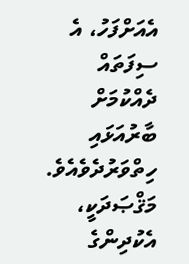އެއަށްފަހު، އެ ސިފަތައް ދެއްކުމަށް ބާރުއަޅައި ހިތްވަރުދެވެއެވެ. މަޤްޞަދަކީ، އެކުދިންގެ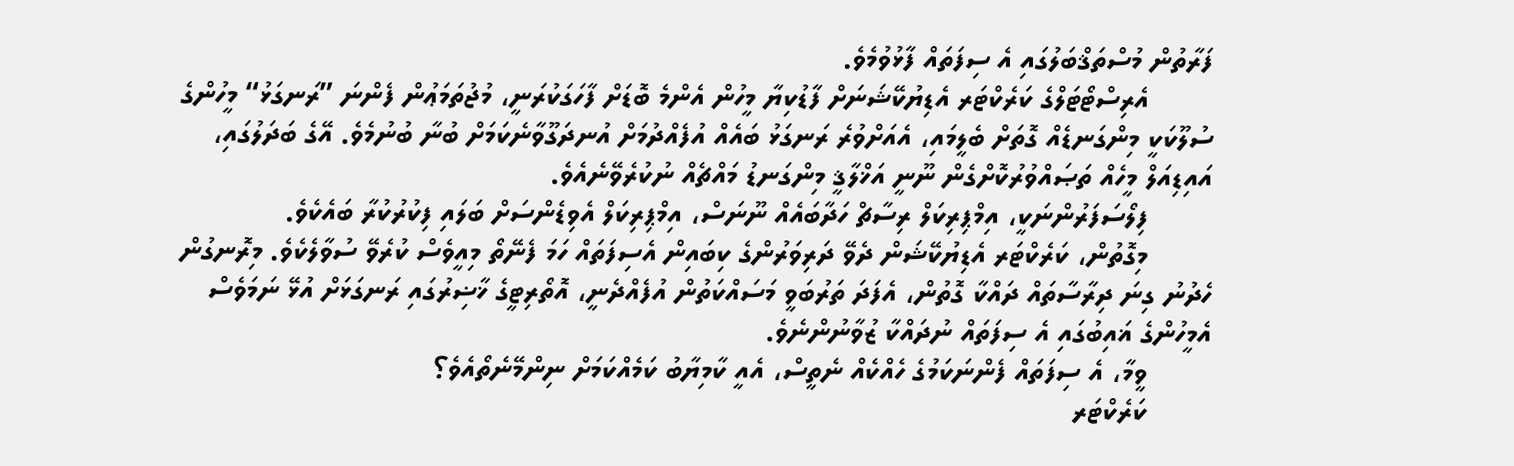ފަރާތުން މުސްތަޤްބަލުގައި އެ ސިފަތައް ފާޅުވުމެވެ.
        އެރިސްޓޯޓަލްގެ ކަރެކްޓަރ އެޑިޔުކޭޝަނަށް ފާޑުކިޔާ މީހުން އެންމެ ބޮޑަށް ފާހަގަކުރަނީ، މުޖުތަމަޢުން ފެންނަ ”ރަނގަޅު“ މީހުންގެ ސުލޫކަކީ މިންގަނޑެއް ގޮތަށް ބެލީމައި، އެއަށްވުރެ ރަނގަޅު ބައެއް އުފެއްދުމަށް އުނދަގޫވާނެކަމަށް ބުނާ ބުނުމެވެ. އޭގެ ބަދަލުގައި، އައިޑިއަލް މީހެއް ތަޞައްވުރުކޮށްގެން ނޫނީ އަޚްލާޤީ މިންގަނޑު މައްޗެއް ނުކުރެވޭނެއެވެ.
        ފިލޯސަފަރުންނަކީ، އިމްޕިރިކަލް ރިސާޗް ހަދާބައެއް ނޫނަސް، އިމްޕިރިކަލް އެވިޑެންސަށް ބަލައި ފިކުރުކުރާ ބައެކެވެ.
        މިގޮތުން، ކަރެކްޓަރ އެޑިޔުކޭޝަން ދެވޭ ދަރިވަރުންގެ ކިބައިން އެސިފަތައް ހަމަ ފެނޭތޯ މިއީވެސް ކުރެވޭ ސުވާލެކެވެ. މިރޮނގުން ހެދުނު ގިނަ ދިރާސާތައް ދައްކާ ގޮތުން، އެފަދަ ތަރުބަވީ މަސައްކަތުން އުފެއްދެނީ، އޮތޯރިޓީގެ ޚާޟިރުގައި ރަނގަޅަށް އުޅޭ ނަމަވެސް އެމީހުންގެ ޣައިބުގައި އެ ސިފަތައް ނުދައްކާ ޒުވާނުންނެވެ.
        ވީމާ، އެ ސިފަތައް ފެންނަކަމުގެ ހެއްކެއް ނެތީސް، އެއީ ކާމިޔާބު ކަމެއްކަމަށް ނިންމޭނެތޯއެވެ؟
        ކަރެކްޓަރ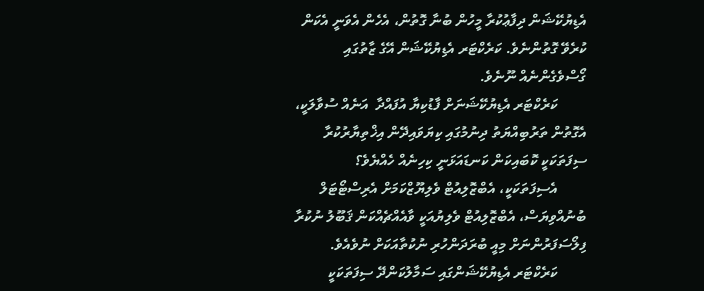އެޑިޔުކޭޝަން ދިފާޢުކުރާ މީހުން ބުނާ ގޮތުން، އެހެން އެވަނީ އެކަން ކުރެވޭ ގޮތުންނެވެ. ކަރެކްޓަރ އެޑިޔުކޭޝަން އޭގެ ޒާތުގައި ގޯސްވެގެންނެއް ނޫނެވެ.
        ކަރެކްޓަރ އެޑިޔުކޭޝަނަށް ފާޑުކިޔާ އުފައްދާ  އަނެއް ސުވާލަކީ، އެގޮތުން ތަރުބިއްޔަތު ދިނުމުގައި ކިޔަވައިދޭން އިޚްތިޔާރުކުރާ ސިފަތަކަކީ ކޮބައިކަން ކަނޑައަޅަނީ ކިހިނެއް ހެއްޔެވެ؟
        އެސިފަތަކަކީ، އެބްޒޮލިއުޓް ވެލިޔޫޒްކަމަށް އެރިސްޓޯޓަލް ބުނުއްވިޔަސް، އެބްޒޮލިއުޓް ވެލިޔުއަކީ ވާއެއްޗެއްކަން ޤަބޫލު ނުކުރާ ފިލޯސަފަރުންނަށް މިއީ ބުރަދަންހުރި ނުކުތާއަކަށް ނުވެއެވެ.
        ކަރެކްޓަރ އެޑިޔުކޭޝަންގައި ސަމާލުކަންދޭ ސިފަތަކަކީ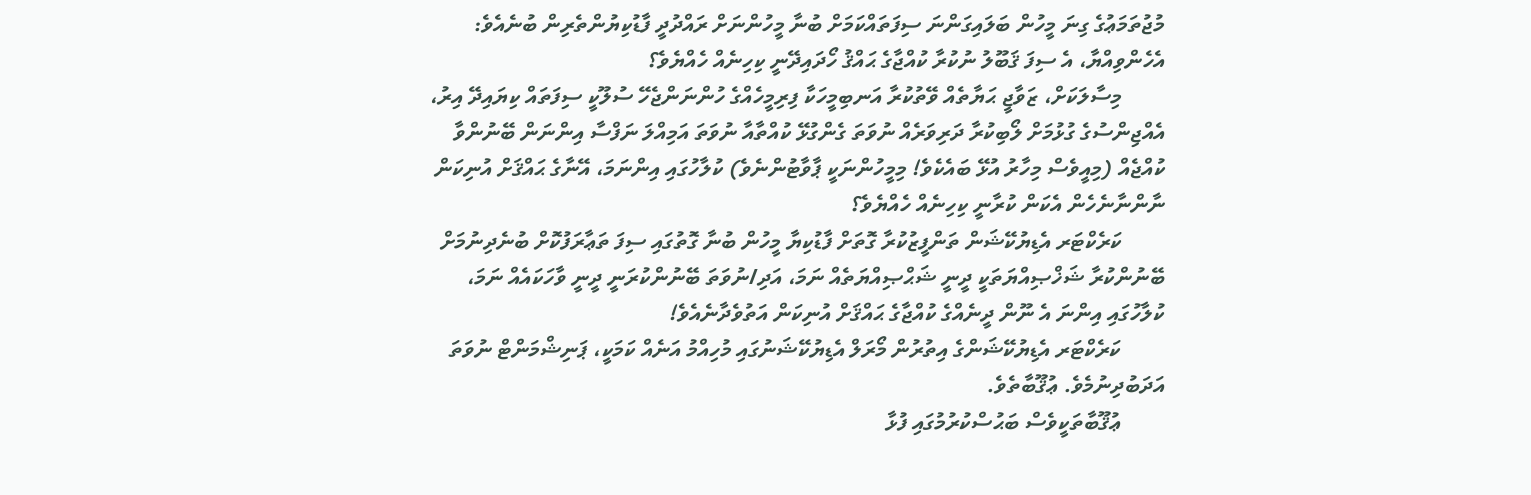މުޖުތަމަޢުގެ ގިނަ މީހުން ބަލައިގަންނަ ސިފަތައްކަމަށް ބުނާ މީހުންނަށް ރައްދުދީ ފާޑުކިޔުންތެރިން ބުނެއެވެ: އެހެންވިއްޔާ، އެ ސިފަ ޤަބޫލު ނުކުރާ ކުއްޖާގެ ޙައްޤު ހޯދައިދޭނީ ކިހިނެއް ހެއްޔެވެ؟
        މިސާލަކަށް، ޒަވާޖީ ޙަޔާތެއް ވޭތުކުރާ އަނބިމީހަކާ ފިރިމީހެއްގެ ހުންނަންޖެހޭ ސުލޫކީ ސިފަތައް ކިޔައިދޭ އިރު، އެއްޖިންސުގެ ގުޅުމަށް ލޯބިކުރާ ދަރިވަރެއް ނުވަތަ ގެންގުޅޭ ކުއްތާއާ ނުވަތަ އަމިއްލަ ނަފްސާ އިންނަން ބޭނުންވާ ކުއްޖެއް (މިއީވެސް މިހާރު އުޅޭ ބައެކެވެ! މިމީހުންނަކީ ޕާވާޓުންނެވެ) ކުލާހުގައި އިންނަމަ، އޭނާގެ ޙައްޤަށް އުނިކަން ނާންނާނެހެން އެކަން ކުރާނީ ކިހިނެއް ހެއްޔެވެ؟
        ކަރެކްޓަރ އެޑިޔުކޭޝަން ތަންފީޒުކުރާ ގޮތަށް ފާޑުކިޔާ މީހުން ބުނާ ގޮތުގައި ސިފަ ތަޢާރަފުކޮށް ބުނެދިނުމަށް ބޭނުންކުރާ ޝަޚްޞިއްޔަތަކީ ދީނީ ޝަޙްޞިއްޔަތެއް ނަމަ، އަދި/ނުވަތަ ބޭނުންކުރަނީ ދީނީ ވާހަކައެއް ނަމަ، ކުލާހުގައި އިންނަ އެ ނޫން ދީނެއްގެ ކުއްޖާގެ ޙައްޤަށް އުނިކަން އަތުވެދާނެއެވެ!
        ކަރެކްޓަރ އެޑިޔުކޭޝަންގެ އިތުރުން މޯރަލް އެޑިޔުކޭޝަނުގައި މުހިއްމު އަނެއް ކަމަކީ، ޕަނިޝްމަންޓް ނުވަތަ އަދަބުދިނުމެވެ. ޢުޤޫބާތެވެ.
        ޢުޤޫބާތަކީވެސް ބަޙުސްކުރުމުގައި ފުޅާ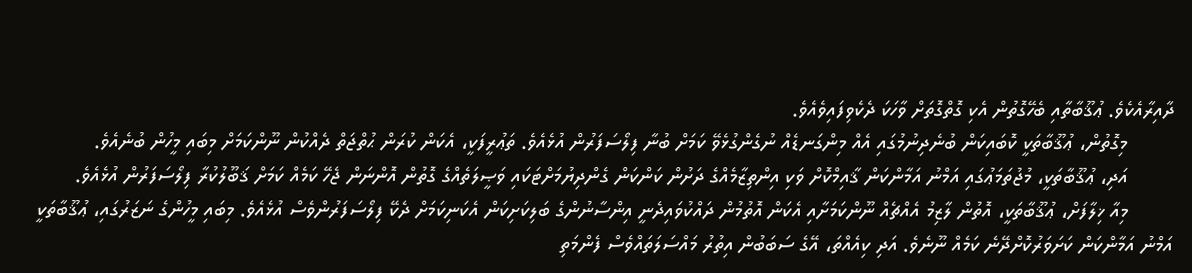ދާއިރާއެކެވެ. ޢުޤޫބާތާއި ބެހޭގޮތުން އެކި ގޮތްގޮތަށް ވާހަކަ ދެކެވިފައިވެއެވެ.
        މިގޮތުން، ޢުޤޫބާތަކީ ކޮބައިކަން ބުނެދިނުމުގައި އެއް މިންގަނޑެއް ނުގެންގުޅެވޭ ކަމަށް ބުނާ ފިލޯސަފަރުން އުޅެއެވެ. ތަޢުރީފަކީ، އެކަން ކުރަން ޙުތްޖަތް ދެއްކުން ނޫންކަމަށް މިބައި މީހުން ބުނެއެވެ.
        އަދި، ޢުޤޫބާތަކީ، މުޖުތަމަޢުގައި އަމްނު އަމާންކަން ޤާއިމްކޮށް ވަކި އިންތިޒާމެއްގެ ދަށުން ކަންކަން ގެންދިޔުމަށްޓަކައި ވަޞީލަތެއްގެ ގޮތުން އޮންނަން ޖެހޭ ކަމެއް ކަމަށް ޤަބޫލުކުރާ ފިލޯސަފަރުން އުޅެއެވެ.
        މިއާ ޚިލާފަށް، ޢުޤޫބާތަކީ، އޮތުން ލާޒިމު އެއްޗެއް ނޫންކަމަށާއި އެކަން އޮތުމުން ދައްކުވައިދެނީ އިންސާނުންގެ ބަލިކަށިކަން އެކަނިކަމަށް ދެކޭ ފިލޯސަފަރުންވެސް އުޅެއެވެ. މިބައި މީހުންގެ ނަޒަރުގައި، ޢުޤޫބާތަކީ އަމްނު އަމާންކަން ކަށަވަރުކޮށްދޭނެ ކަމެއް ނޫނެވެ. އަދި ކިއެއްތަ، އޭގެ ސަބަބުން އިތުރު މައްސަލަތައްވެސް ފެންމަތި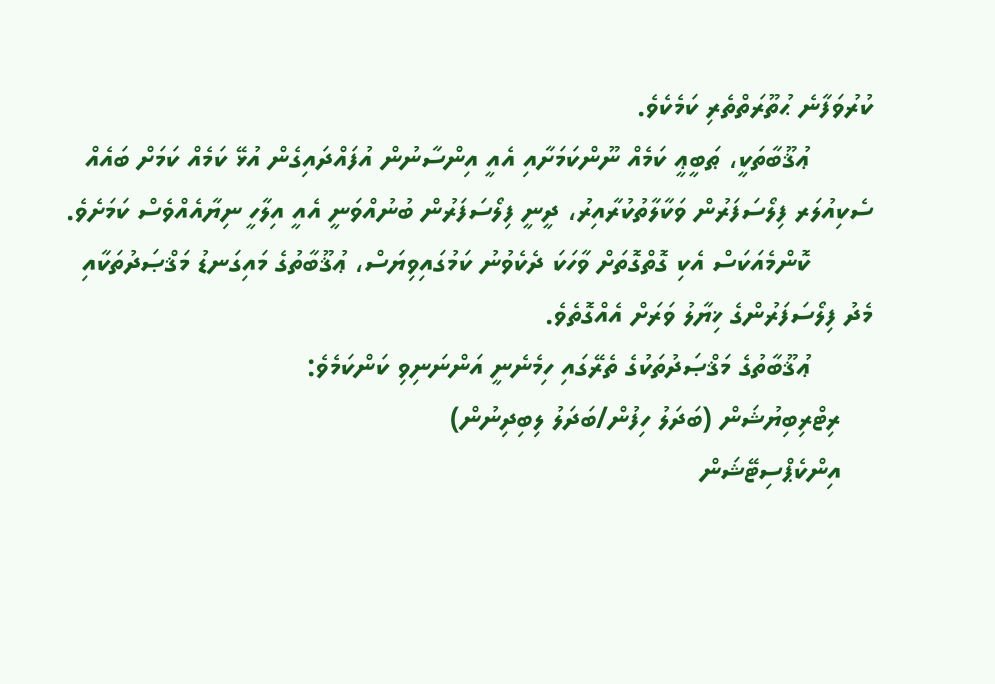ކުރުވަފާނެ ޙުތޫރަތްތެރި ކަމެކެވެ.
        ޢުޤޫބާތަކީ، ޠަބީޢީ ކަމެއް ނޫންކަމަށާއި އެއީ އިންސާނުން އުފައްދައިގެން އުޅޭ ކަމެއް ކަމަށް ބައެއް ސެކިއުލަރ ފިލޯސަފަރުން ވަކާލާތުކުރާއިރު، ދީނީ ފިލޯސަފަރުން ބުނުއްވަނީ އެއީ އިލާހީ ނިޔާއެއްވެސް ކަމަށެވެ.
        ކޮންމެއަކަސް އެކި ގޮތްގޮތަށް ވާހަކަ ދެކެވުނު ކަމުގައިވިޔަސް، ޢުޤޫބާތުގެ މައިގަނޑު މަޤްޞަދުތަކާއި މެދު ފިލޯސަފަރުންގެ ޚިޔާލު ވަރަށް އެއްގޮތެވެ.
        ޢުޤޫބާތުގެ މަޤްޞަދުތަކުގެ ތެރޭގައި ހިމެނެނީ އަންނަނިވި ކަންކަމެވެ:
    ރިޓްރިބިޔުޝަން (ބަދަލު ހިފުން/ބަދަލު ލިބިދިނުން)
    އިންކެޕްސިޓޭޝަން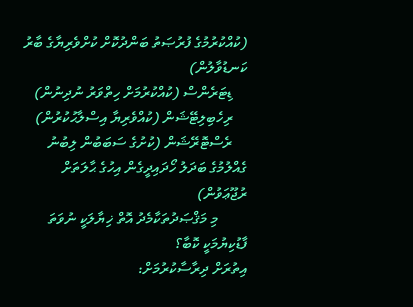(ކުއްކުރުމުގެ ފުރުޞަތު ބަންދުކޮށް ކުށްވެރިޔާގެ ބާރު ކަނޑުވާލުން)
    ޑިޓަރެންސް (ކުއްކުރުމަށް ހިތްވަރު ނުދިނުން)
    ރިހެބިލިޓޭޝަން (ކުއްވެރިޔާ އިސްލާޙުކުރުން)
    ރެސްޓޮރޭޝަން (ކުށުގެ ސަބަބުން ލިބުނު ގެއްލުމުގެ ބަދަލު ހޯދައިދީގެން އިހުގެ ޙާލަތަށް ރުޖޫޢަވުން)
        މި މަޤްޞަދުތަކާމެދު އޮތް ޚިޔާލަކީ ނުވަތަ ފާޑުކިޔުމަކީ ކޮބާ؟
އިތުރަށް ދިރާސާކުރުމަށް: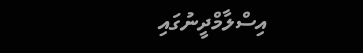އިސްލާމްދީނުގައި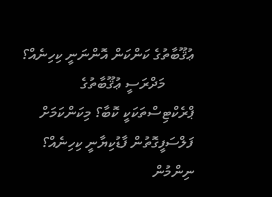ޢުޤޫބާތުގެ ކަންކަން އޮންނަނީ ކިހިނެއް؟
        މަދްރަސީ ޢުޤޫބާތުގެ ޕްރެކްޓިސްތަކަކީ ކޮބާ؟ މިކަންކަމަށް ފަލްސަފީގޮތުން ފާޑުކިޔާނީ ކިހިނެއް؟
ނިންމުން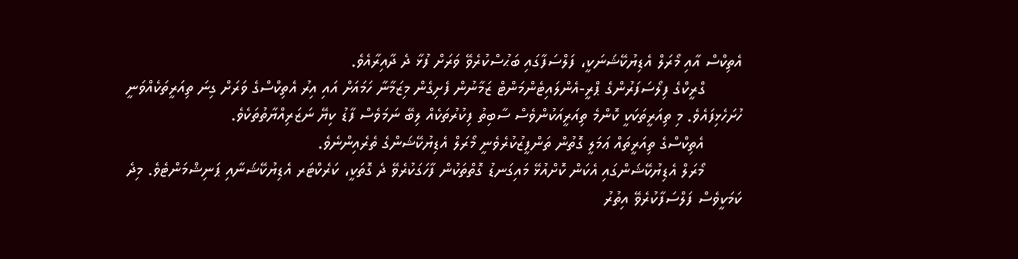އެތިކްސް އާއި މޯރަލް އެޑިޔުކޭޝަނަކީ، ފަލްސަފާގައި ބަޙުސްކުރެވޭ ވަރަށް ފުޅާ ދެ ދާއިރާއެވެ.
        ގްރީކްގެ ފިލޯސަފަރުންގެ ޕްރީ-އެންލައިޓެންމަންޓް ޒަމާނުން ފެށިގެން މިޒަމާނާ ހަމައަށް އައި އިރު އެތިކްސްގެ ވަރަށް ގިނަ ތިއަރީތަކެއްވަނީ ހުށަހެޅިފައެވެ. މި ތިއަރީތަކަކީ ކޮންމެ ތިއަރީއަކުންވެސް ސާބިތު ފިކުރުތަކެއް ލިބޭ ނަމަވެސް ފާޑު ކިޔޭ ނަޒަރިއްޔާތުތަކެވެ.
        އެތިކްސްގެ ތިއަރީތައް ޢަމަލީ ގޮތުން ތަންފީޒުކުރެވެނީ މޯރަލް އެޑިޔުކޭޝަންގެ ތެރެއިންނެވެ.
        މޯރަލް އެޑިޔުކޭޝަންގައި އެކަން ކޮށްއުޅޭ މައިގަނޑު ގޮތްތަކުން ފާހަގަކުރެވޭ ދެ ގޮތަކީ، ކަރެކްޓަރ އެޑިޔުކޭޝަނާއި ޕަނިޝްމަންޓެވެ. މިދެ ކަމަކީވެސް ފަލްސަފާކުރެވޭ އިތުރު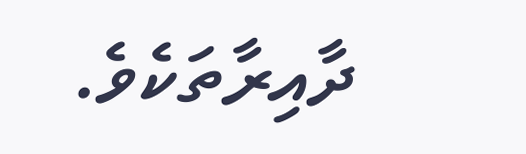ދާއިރާތަކެވެ.